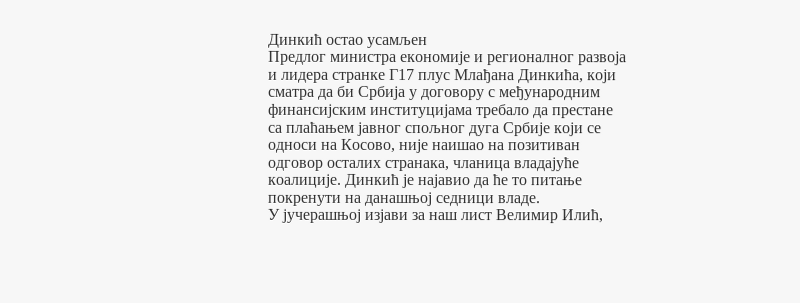Динкић остао усамљен
Предлог министра економије и регионалног развоја и лидера странке Г17 плус Млађана Динкића, који сматра да би Србија у договору с међународним финансијским институцијама требало да престане са плаћањем јавног спољног дуга Србије који се односи на Косово, није наишао на позитиван одговор осталих странака, чланица владајуће коалиције. Динкић је најавио да ће то питање покренути на данашњој седници владе.
У јучерашњој изјави за наш лист Велимир Илић,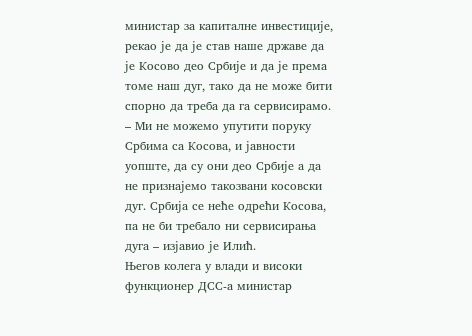министар за капиталне инвестиције, рекао је да је став наше државе да је Косово део Србије и да је према томе наш дуг, тако да не може бити спорно да треба да га сервисирамо.
– Ми не можемо упутити поруку Србима са Косова, и јавности уопште, да су они део Србије а да не признајемо такозвани косовски дуг. Србија се неће одрећи Косова, па не би требало ни сервисирања дуга – изјавио је Илић.
Његов колега у влади и високи функционер ДСС-а министар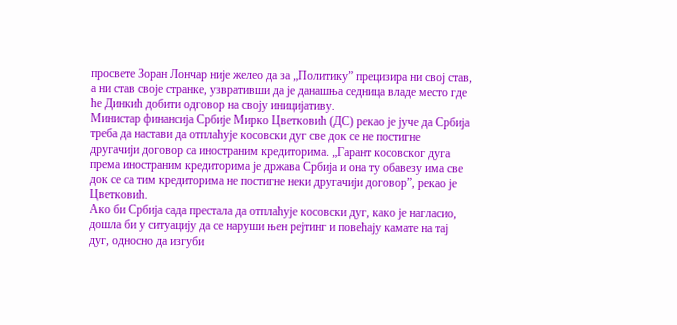просвете Зоран Лончар није желео да за „Политику” прецизира ни свој став, а ни став своје странке, узвративши да је данашња седница владе место где ће Динкић добити одговор на своју иницијативу.
Министар финансија Србије Мирко Цветковић (ДС) рекао је јуче да Србија треба да настави да отплаћује косовски дуг све док се не постигне другачији договор са иностраним кредиторима. „Гарант косовског дуга према иностраним кредиторима је држава Србија и она ту обавезу има све док се са тим кредиторима не постигне неки другачији договор”, рекао је Цветковић.
Ако би Србија сада престала да отплаћује косовски дуг, како је нагласио, дошла би у ситуацију да се наруши њен рејтинг и повећају камате на тај дуг, односно да изгуби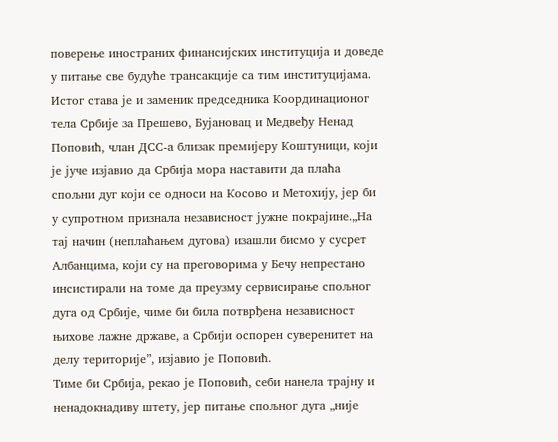поверење иностраних финансијских институција и доведе у питање све будуће трансакције са тим институцијама.
Истог става је и заменик председника Координационог тела Србије за Прешево, Бујановац и Медвеђу Ненад Поповић, члан ДСС-а близак премијеру Коштуници, који је јуче изјавио да Србија мора наставити да плаћа спољни дуг који се односи на Косово и Метохију, јер би у супротном признала независност јужне покрајине.„На тај начин (неплаћањем дугова) изашли бисмо у сусрет Албанцима, који су на преговорима у Бечу непрестано инсистирали на томе да преузму сервисирање спољног дуга од Србије, чиме би била потврђена независност њихове лажне државе, а Србији оспорен суверенитет на делу територије”, изјавио је Поповић.
Тиме би Србија, рекао је Поповић, себи нанела трајну и ненадокнадиву штету, јер питање спољног дуга „није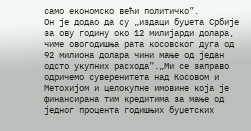само економско већи политичко”.
Он је додао да су „издаци буџета Србије за ову годину око 12 милијарди долара, чиме овогодишња рата косовског дуга од 92 милиона долара чини мање од један одсто укупних расхода”.„Ми се заправо одричемо суверенитета над Косовом и Метохијом и целокупне имовине која је финансирана тим кредитима за мање од једног процента годишњих буџетских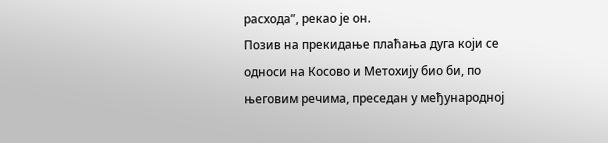расхода”, рекао је он.
Позив на прекидање плаћања дуга који се односи на Косово и Метохију био би, по његовим речима, преседан у међународној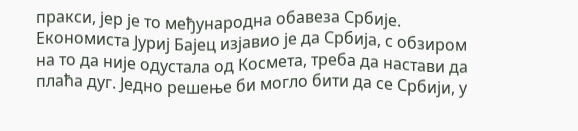пракси, јер је то међународна обавеза Србије.
Економиста Јуриј Бајец изјавио је да Србија, с обзиром на то да није одустала од Космета, треба да настави да плаћа дуг. Једно решење би могло бити да се Србији, у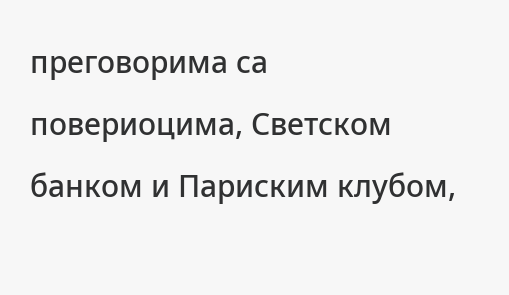преговорима са повериоцима, Светском банком и Париским клубом,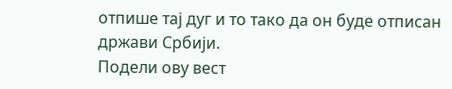отпише тај дуг и то тако да он буде отписан држави Србији.
Подели ову вест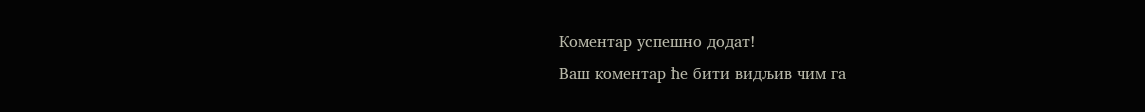Комeнтар успeшно додат!
Ваш комeнтар ћe бити видљив чим га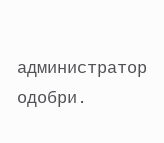администратор одобри.